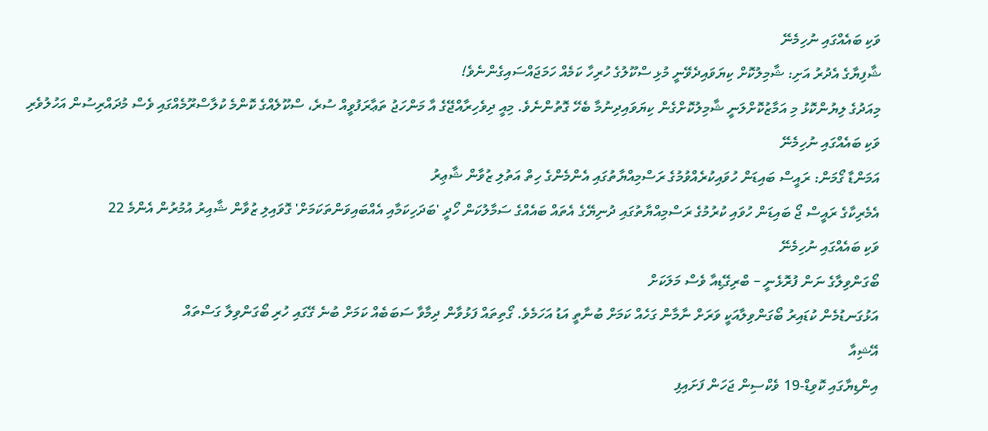ވަކި ބައެއްގައި ނުހިމެނޭ
ޝާފިޔާގެ އެދުރު އަށި: ޝާމިލުކޮށް ކިޔަވައިދެވޭނީ މުޅި ސްކޫލުގެ ހުރިހާ ކަމެއް ހަމަޖައްސައިގެންނެވެ!
މިއަދުގެ ލިޔުންކޮޅު މި އަމާޒުކޮށްލަނީ ޝާމިލުކޮށްގެން ކިޔަވައިދިނުމާ ބެހޭ ގޮތުންނެވެ. މިއީ ދިވެހިރާއްޖޭގެ އާ މަންހަޖު ތަޢާރަފުވީއް ސުރެ، ސްކޫލެއްގެ ކޮންމެ ކުލާސްރޫމެއްގައި ވެސް މުދައްރިސުން އަހުލުވެރި
ވަކި ބައެއްގައި ނުހިމެނޭ
އަމަންޑާ ގޯމަން: ރައީސް ބައިޑަން ހުވައިކުރެއްވުމުގެ ރަސްމިއްޔާތުގައި އެންމެންގެ ހިތް އަތުލި ޒުވާން ޝާޢިރު
އެމެރިކާގެ ރައީސް ޖޯ ބައިޑަން ހުވައި ކުރުމުގެ ރަސްމިއްޔާތުގައި ދުނިޔޭގެ އެތައް ބައެއްގެ ސަމާލުކަން ހޯދީ 'ބަދަހިކަމާއި އެއްބައިވަންތަކަމަށް' ގޮވައިލި ޒުވާން ޝާއިރު އުމުރުން އެންމެ 22
ވަކި ބައެއްގައި ނުހިމެނޭ
ބޯގަންވިލާގެ ނަން ފުރޮޅެނީ – ބްރިގޭޑިއާ ވެސް މަލަކަށް
އަޅުގަނޑުމެން ކުޑައިރު ބޯގަންވިލާއަކީ ވަރަށް ނާމާން ގަހެއް ކަމަށް ބުނާތީ އަޑު އަހަމެވެ. ގޯތިތައް ފަޅުވާން ދިމާވާ ސަބަބެއް ކަމަށް ބުނެ ގޭގައި ހުރި ބޯގަންވިލާ ގަސްތައް
އޭޝިއާ
އިންޑިޔާގައި ކޮވިޑް-19 ވެކްސިން ޖަހަން ފަށައިފި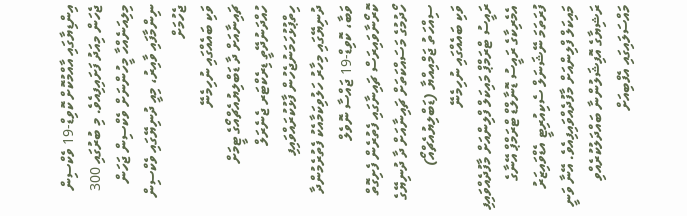އިންޑިޔާގައި އާއްމުކޮށް ކޮވިޑް-19 ވެކްސިން ޖެހަން މިއަދު ފަށައިފިއެވެ. މި ބުރުގައި 300 މިލިއަނެއްހާ މީހުންނަށް ވެކްސިން ޖަހަން ނިންމާފައި ވާއިރު، މިއީ ދުނިޔޭގައި ވެކްސިން ޖެހުމަށް
ވަކި ބައެއްގައި ނުހިމެނޭ
ޗައިނާއަށް ދާ ޑަބްލިޔުއެޗްއޯގެ ޓީމަށް ހުއްދަނުދޭތީ ޑިރެކްޓަރ ޖެނެރަލް ހިތްޕުޅުހަމަނުޖެހުން ފާޅުކުރައްވައިފި
ދުނިޔޭގައި މިހާރު ހަލުވިކަމާއެކު ފެތުރެމުންދާ ވަބާ، ކޮވިޑް-19 ޖައްސާ ނޮވެލް ކޮރޯނާވައިރަސް ޗައިނާގައި ފެތުރެން ފެށިގޮތް ހޯދުމުގެ މަސައްކަތަށް ޗައިނާއަށް ދާ ދުނިޔޭގެ ސިއްހަތު ޖަމްއިއްޔާ (ޑަބްލިޔުއެޗްއޯ)
ވަކި ބައެއްގައި ނުހިމެނޭ
ރައީސު ޓްރަމްޕް މައިކަލް ފްލިންއަށް މާފުދެއްވައިފި
އެމެރިކާގެ ރައީސު ޑޮނާލްޑް ޓްރަމްޕް އޭނާގެ ފުރަތަމަ ނޭޝަނަލް ސެކިއުރިޓީ އެޑްވައިޒަރު މައިކަލް ފްލިންއަށް މާފުދެއްވައިފިއެވެ. އޭނާ ވަނީ ރަޝިޔާގެ އޮފިޝަލުންނާ ބައްދަލުކުރެއްވި މައްސަލައިގައި އެފްބިއަށް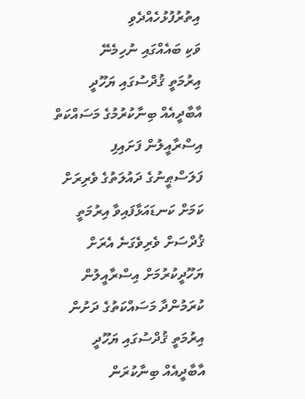އިތުރުފުޅުހެއްދެވި
ވަކި ބައެއްގައި ނުހިމެނޭ
އިރުމަތީ ޤުދްސުގައި ޔަހޫދީ އާބާދީއެއް ބިނާކުރުމުގެ މަސައްކަތް އިސްރާއީލުން ފަށައިފި
ފަލަސްޠީނުގެ ދައުލަތުގެ ވެރިރަށް ކަމަށް ކަނޑައަޅާފައިވާ އިރުމަތީ ޤުދްސަށް ވެރިވެގަނެ އެރަށް ޔަހޫދީކުރުމަށް އިސްރާއީލުން ކުރަމުންދާ މަސައްކަތުގެ ދަށުން އިރުމަތީ ޤުދްސުގައި ޔަހޫދީ އާބާދީއެއް ބިނާކުރަން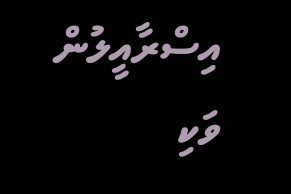އިސްރާއީލުން
ވަކި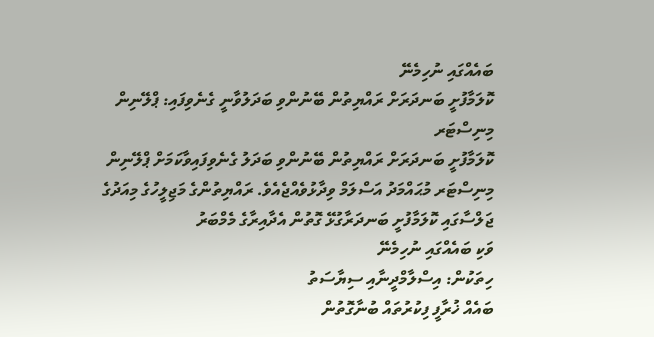ބައެއްގައި ނުހިމެނޭ
ކޮލަމާފުށީ ބަނދަރަށް ރައްޔިތުން ބޭނުންވި ބަދަލުވާނީ ގެނެވިފައި: ޕްލޭނިން މިނިސްޓަރ
ކޮލަމާފުށީ ބަނދަރަށް ރައްޔިތުން ބޭނުންވި ބަދަލު ގެނެވިފައިވާކަމަށް ޕްލޭނިން މިނިސްޓަރ މުޙައްމަދު އަސްލަމް ވިދާޅުވެއްޖެއެވެ. ރައްޔިތުންގެ މަޖިލީހުގެ މިއަދުގެ ޖަލްސާގައި ކޮލަމާފުށީ ބަނދަރާގުޅޭ ގޮތުން އެދާއިރާގެ މެމްބަރު
ވަކި ބައެއްގައި ނުހިމެނޭ
ހިތަކުން: އިސްލާމްދީނާއި ސިޔާސަތު
ބައެއް ޚުރާފީ ފިކުރުތައް ބުނާގޮތުން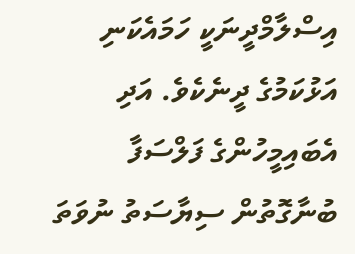އިސްލާމްދީނަކީ ހަމައެކަނި އަޅުކަމުގެ ދީނެކެވެ. އަދި އެބައިމީހުންގެ ފަލްސަފާ ބުނާގޮތުން ސިޔާސަތު ނުވަތަ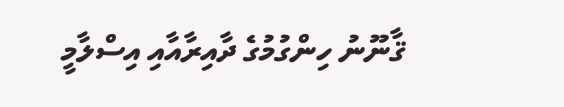ޤާނޫނު ހިންގުމުގެ ދާއިރާއާއި އިސްލާމީ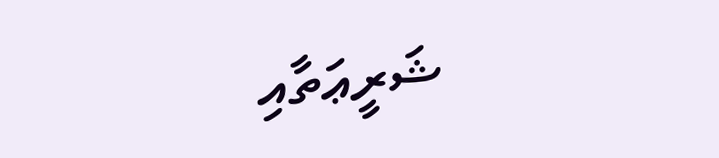ޝަރީޢަތާއި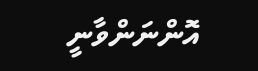އޮންނަންވާނީ